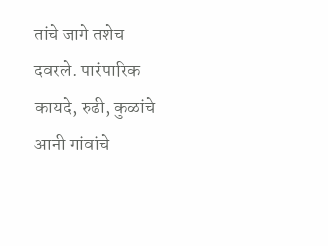तांचे जागे तशेच दवरले. पारंपारिक कायदे, रुढी, कुळांचे आनी गांवांचे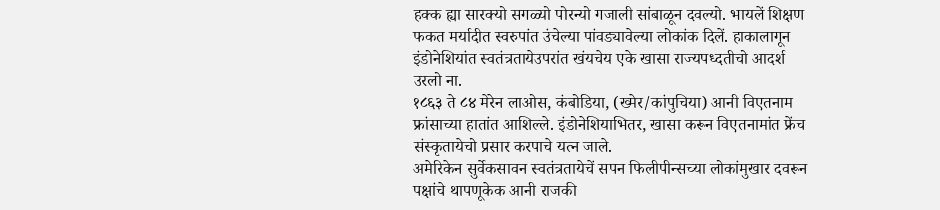हक्क ह्या सारक्यो सगळ्यो पोरन्यो गजाली सांबाळून दवल्यो. भायलें शिक्षण फकत मर्यादीत स्वरुपांत उंचेल्या पांवड्यावेल्या लोकांक दिलें. हाकालागून इंडोनेशियांत स्वतंत्रतायेउपरांत खंयचेय एके खासा राज्यपध्दतीचो आदर्श उरलो ना.
१८६३ ते ८४ मेरेन लाओस, कंबोडिया, (ख्मेर/कांपुचिया) आनी विएतनाम फ्रांसाच्या हातांत आशिल्ले. इंडोनेशियाभितर, खासा करून विएतनामांत फ्रेंच संस्कृतायेचो प्रसार करपाचे यत्न जाले.
अमेरिकेन सुर्वेकसावन स्वतंत्रतायेचें सपन फिलीपीन्सच्या लोकांमुखार दवरून पक्षांचे थापणूकेक आनी राजकी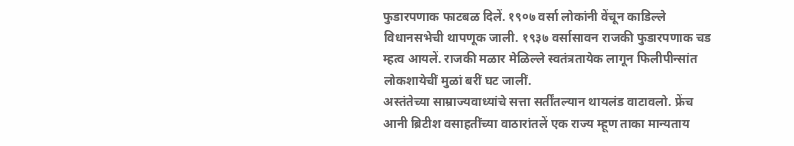फुडारपणाक फाटबळ दिलें. १९०७ वर्सा लोकांनी वेंचून काडिल्ले विधानसभेची थापणूक जाली. १९३७ वर्सासावन राजकी फुडारपणाक चड म्हत्व आयलें. राजकी मळार मेळिल्ले स्वतंत्रतायेक लागून फिलीपीन्सांत लोकशायेचीं मुळां बरीं घट जालीं.
अस्तंतेच्या साम्राज्यवाध्यांचे सत्ता सर्तींतल्यान थायलंड वाटावलो. फ्रेंच आनी ब्रिटीश वसाहतींच्या वाठारांतलें एक राज्य म्हूण ताका मान्यताय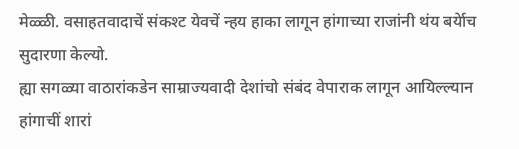मेळ्ळी. वसाहतवादाचें संकश्ट येवचें न्हय हाका लागून हांगाच्या राजांनी थंय बर्येाच सुदारणा केल्यो.
ह्या सगळ्या वाठारांकडेन साम्राज्यवादी देशांचो संबंद वेपाराक लागून आयिल्ल्यान हांगाचीं शारां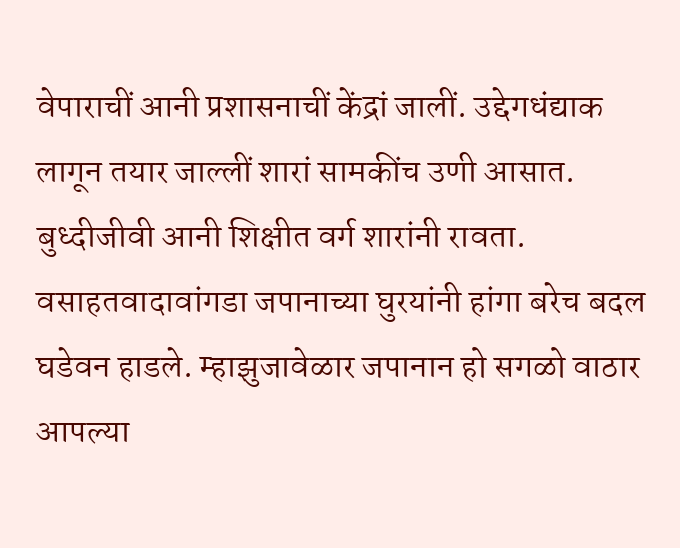वेपाराचीं आनी प्रशासनाचीं केंद्रां जालीं. उद्देगधंद्याक लागून तयार जाल्लीं शारां सामकींच उणी आसात. बुध्दीजीवी आनी शिक्षीत वर्ग शारांनी रावता.
वसाहतवादावांगडा जपानाच्या घुरयांनी हांगा बरेच बदल घडेवन हाडले. म्हाझुजावेळार जपानान हो सगळो वाठार आपल्या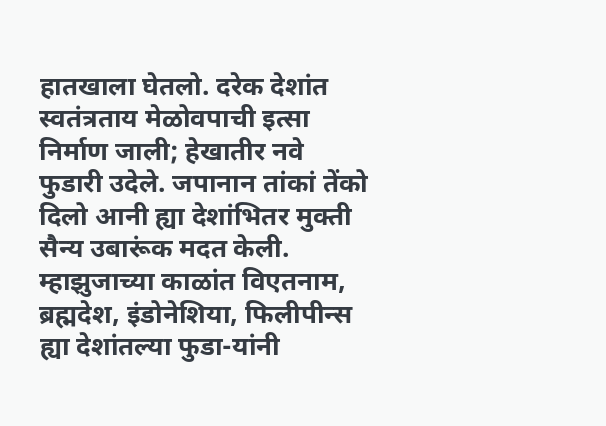हातखाला घेतलो. दरेक देशांत स्वतंत्रताय मेळोवपाची इत्सा निर्माण जाली; हेखातीर नवे फुडारी उदेले. जपानान तांकां तेंको दिलो आनी ह्या देशांभितर मुक्ती सैन्य उबारूंक मदत केली. म्हाझुजाच्या काळांत विएतनाम, ब्रह्मदेश, इंडोनेशिया, फिलीपीन्स ह्या देशांतल्या फुडा-यांनी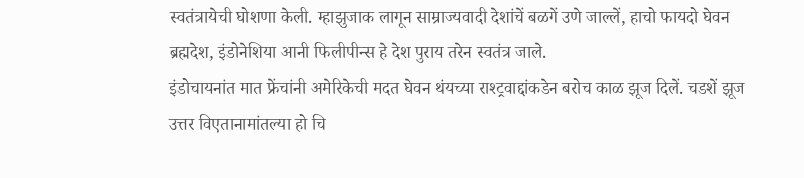स्वतंत्रायेची घोशणा केली. म्हाझुजाक लागून साम्राज्यवादी देशांचें बळगें उणे जाल्लें, हाचो फायदो घेवन ब्रह्मदेश, इंडोनेशिया आनी फिलीपीन्स हे देश पुराय तरेन स्वतंत्र जाले.
इंडोचायनांत मात फ्रेंचांनी अमेरिकेची मदत घेवन थंयच्या राश्ट्रवाद्दांकडेन बरोच काळ झूज दिलें. चडशें झूज उत्तर विएतानामांतल्या हो चि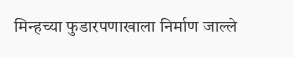मिन्हच्या फुडारपणाखाला निर्माण जाल्ले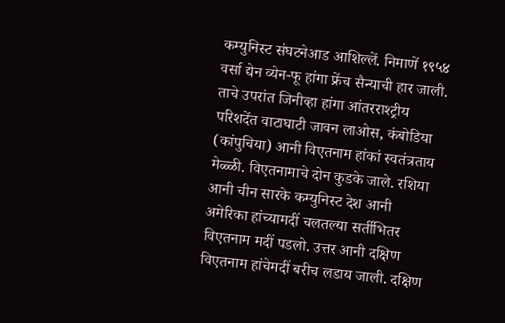कम्युनिस्ट संघटनेआड आशिल्लें. निमाणें १९५४ वर्सा द्येन व्येन-फू हांगा फ्रेंच सैन्याची हार जाली. ताचे उपरांत जिनीव्हा हांगा आंतरराश्ट्रीय परिशदेंत वाटाघाटी जावन लाओस, कंबोडिया (कांपुचिया) आनी विएतनाम हांकां स्वतंत्रताय मेळ्ळी. विएतनामाचे दोन कुडके जाले. रशिया आनी चीन सारके कम्युनिस्ट देश आनी अमेरिका हांच्यामदीं चलतल्या सर्तीभितर विएतनाम मदीं पडलो. उत्तर आनी दक्षिण विएतनाम हांचेमदीं बरीच लडाय जाली. दक्षिण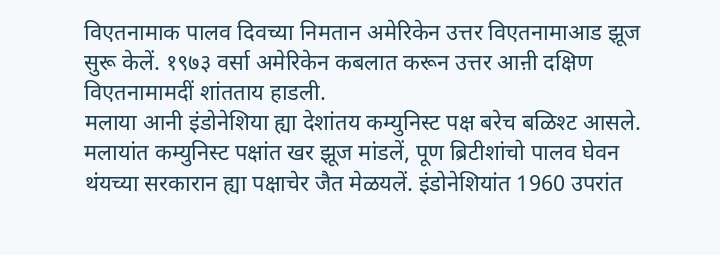विएतनामाक पालव दिवच्या निमतान अमेरिकेन उत्तर विएतनामाआड झूज सुरू केलें. १९७३ वर्सा अमेरिकेन कबलात करून उत्तर आऩी दक्षिण विएतनामामदीं शांतताय हाडली.
मलाया आनी इंडोनेशिया ह्या देशांतय कम्युनिस्ट पक्ष बरेच बळिश्ट आसले. मलायांत कम्युनिस्ट पक्षांत खर झूज मांडलें, पूण ब्रिटीशांचो पालव घेवन थंयच्या सरकारान ह्या पक्षाचेर जैत मेळयलें. इंडोनेशियांत 1960 उपरांत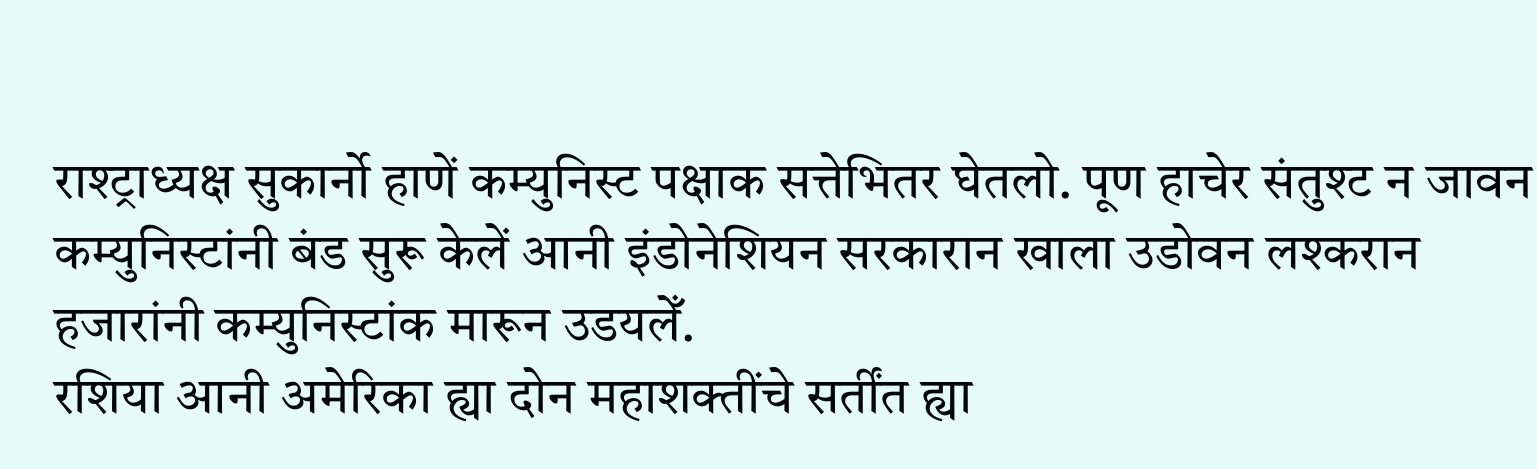राश्ट्राध्यक्ष सुकार्नो हाणें कम्युनिस्ट पक्षाक सत्तेभितर घेतलो. पूण हाचेर संतुश्ट न जावन कम्युनिस्टांनी बंड सुरू केलें आनी इंडोनेशियन सरकारान खाला उडोवन लश्करान हजारांनी कम्युनिस्टांक मारून उडयलेँ.
रशिया आनी अमेरिका ह्या दोन महाशक्तींचे सर्तींत ह्या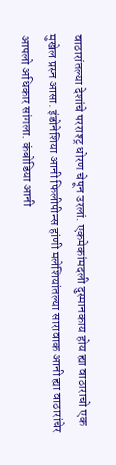वाठारांतल्या देशांचे परराश्ट्र धोरण चेपून उरलां. एकमेकांमदली दुस्मानकाय होय ह्या वाठाराचो एक मुखेल प्रस्न आसा. इंडोनेशिया आनी फिलीपीन्स हांणी मलेशियांतल्या सारावाक आनी ह्या वाठारांचेर आपलो अधिकार सांगला. कंबोडिया आनी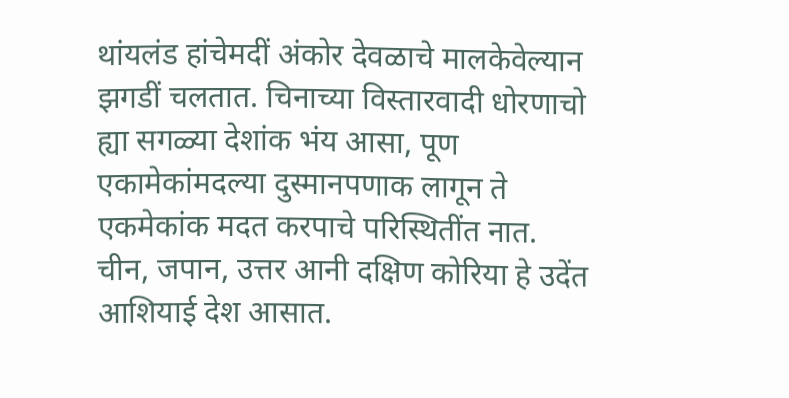थांयलंड हांचेमदीं अंकोर देवळाचे मालकेवेल्यान झगडीं चलतात. चिनाच्या विस्तारवादी धोरणाचो ह्या सगळ्या देशांक भंय आसा, पूण एकामेकांमदल्या दुस्मानपणाक लागून ते एकमेकांक मदत करपाचे परिस्थितींत नात.
चीन, जपान, उत्तर आनी दक्षिण कोरिया हे उदेंत आशियाई देश आसात.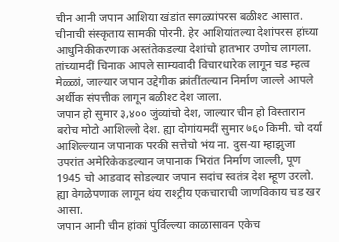चीन आनी जपान आशिया खंडांत सगळ्यांपरस बळीश्ट आसात. चीनाची संस्कृताय सामकी पोरनी. हेर आशियांतल्या देशांपरस हांच्या आधुनिकीकरणाक अस्तंतेकडल्या देशांचो हातभार उणोच लागला. तांच्यामदीं चिनाक आपले साम्यवादी विचारधारेक लागून चड म्हत्व मेळ्ळां, जाल्यार जपान उद्देगीक क्रांतींतल्यान निर्माण जाल्ले आपले अर्थीक संपत्तीक लागून बळीश्ट देश जाला.
जपान हो सुमार ३,४०० जुंव्यांचो देश, जाल्यार चीन हो विस्तारान बरोच मोटो आशिल्लो देश. ह्या दोगांयमदीं सुमार ७६० किमी. चो दर्या आशिल्ल्यान जपानाक परकी सत्तेचो भंय ना. दुस-या म्हाझुजा उपरांत अमेरिकेकडल्यान जपानाक भिरांत निर्माण जाल्ली, पूण 1945 चो आडवाद सोडल्यार जपान सदांच स्वतंत्र देश म्हूण उरलो. ह्या वेगळेपणाक लागून थंय राश्ट्रीय एकचाराची जाणविकाय चड खर आसा.
जपान आनी चीन हांकां पुर्विल्ल्या काळासावन एकेच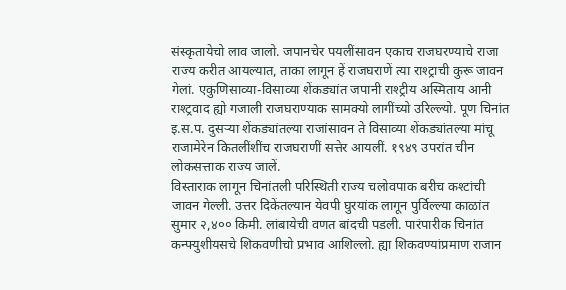संस्कृतायेचो लाव जालो. जपानचेर पयलींसावन एकाच राजघरण्याचे राजा राज्य करीत आयल्यात, ताका लागून हें राजघराणें त्या राश्ट्राची कुरू जावन गेलां. एकुणिसाव्या-विसाव्या शेंकड्यांत जपानी राश्ट्रीय अस्मिताय आनी राश्ट्रवाद ह्यो गजाली राजघराण्याक सामक्यो लागींच्यो उरिल्ल्यो. पूण चिनांत इ.स.प. दुसऱ्या शेंकड्यांतल्या राजांसावन ते विसाव्या शेंकड्यांतल्या मांचू राजामेरेन कितलींशींच राजघराणीं सत्तेर आयलीं. १९४९ उपरांत चीन लोकसत्ताक राज्य जालें.
विस्ताराक लागून चिनांतली परिस्थिती राज्य चलोवपाक बरीच कश्टांची जावन गेल्ली. उत्तर दिकेंतल्यान येवपी घुरयांक लागून पुर्विल्ल्या काळांत सुमार २,४०० किमी. लांबायेची वणत बांदची पडली. पारंपारीक चिनांत कन्फ्युशीयसचे शिकवणीचो प्रभाव आशिल्लो. ह्या शिकवण्यांप्रमाण राजान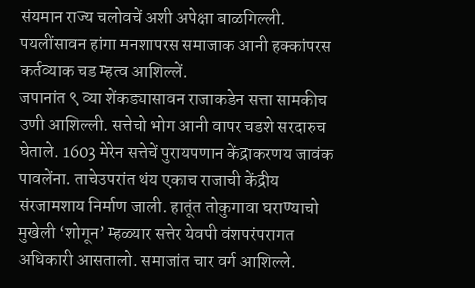संयमान राज्य चलोवचें अशी अपेक्षा बाळगिल्ली. पयलींसावन हांगा मनशापरस समाजाक आनी हक्कांपरस कर्तव्याक चड म्हत्व आशिल्लें.
जपानांत ९ व्या शेंकड्यासावन राजाकडेन सत्ता सामकीच उणी आशिल्ली. सत्तेचो भोग आनी वापर चडशे सरदारुच घेताले. 1603 मेरेन सत्तेचें पुरायपणान केंद्राकरणय जावंक पावलेंना. ताचेउपरांत थंय एकाच राजाची केंद्रीय संरजामशाय निर्माण जाली. हातूंत तोकुगावा घराण्याचो मुखेली ‘शोगून’ म्हळ्यार सत्तेर येवपी वंशपरंपरागत अधिकारी आसतालो. समाजांत चार वर्ग आशिल्ले.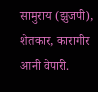सामुराय (झुजपी), शेतकार, कारागीर आनी वेपारी.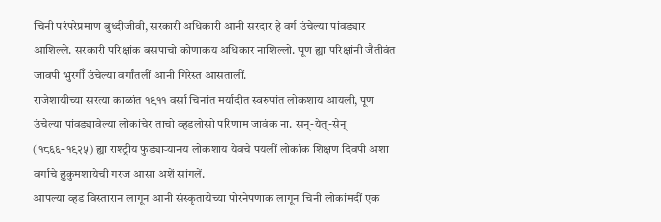चिनी परंपरेप्रमाण बुध्दीजीवी, सरकारी अधिकारी आनी सरदार हे वर्ग उंचेल्या पांवड्यार आशिल्ले. सरकारी परिक्षांक बसपाचो कोणाकय अधिकार नाशिल्लो. पूण ह्या परिक्षांनी जैतीवंत जावपी भुरगीँ उंचेल्या वर्गांतलीं आनी गिरेस्त आसतालीं.
राजेशायीच्या सरत्या काळांत १९११ वर्सा चिनांत मर्यादीत स्वरुपांत लोकशाय आयली, पूण उंचेल्या पांवड्यावेल्या लोकांचेर ताचो व्हडलोसो परिणाम जावंक ना. सन्-येत्-सेन् (१८६६-१९२५) ह्या राश्ट्रीय फुड्याऱ्यानय लोकशाय येवचे पयलीं लोकांक शिक्षण दिवपी अशा वर्गाचे हुकुमशायेची गरज आसा अशें सांगलें.
आपल्या व्हड विस्तारान लागून आनी संस्कृतायेच्या पोरनेपणाक लागून चिनी लोकांमदीं एक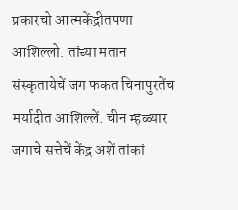प्रकारचो आत्मकेंद्रीतपणा आशिल्लो. तांच्या मतान संस्कृतायेचें जग फकत चिनापुरतेंच मर्यादीत आशिल्लें. चीन म्हळ्यार जगाचे सत्तेचें केंद्र अशें तांकां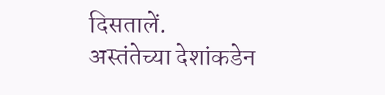दिसतालें.
अस्तंतेच्या देशांकडेन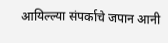आयिल्ल्या संपर्काचे जपान आनी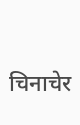चिनाचेर